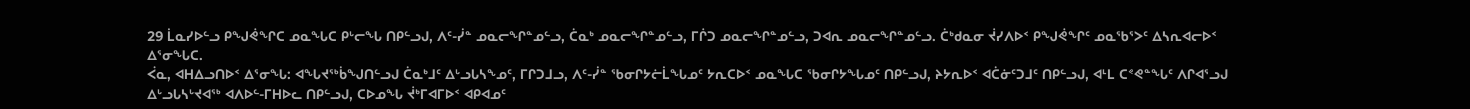29 ᒫᓇᓯᐅᓪᓗ ᑭᖑᕚᖏᑕ ᓄᓇᖓᑕ ᑭᒡᓕᖓ ᑎᑭᓪᓗᒍ, ᐱᑦ-ᓰᓐ ᓄᓇᓕᖏᓐᓄᓪᓗ, ᑖᓇᒃ ᓄᓇᓕᖏᓐᓄᓪᓗ, ᒥᒌᑐ ᓄᓇᓕᖏᓐᓄᓪᓗ, ᑐᐊᕆ ᓄᓇᓕᖏᓐᓄᓪᓗ. ᑖᒃᑯᓇᓂ ᔫᓯᐱᐅᑉ ᑭᖑᕚᖏᑦ ᓄᓇᖃᕐᐳᑦ ᐃᓴᕆᐊᓕᐅᑉ ᐃᕐᓂᖓᑕ.
ᐹᓇ, ᐊᕼᐃᓗᑎᐅᑉ ᐃᕐᓂᖓ: ᐊᖓᔪᖅᑳᖑᑎᓪᓗᒍ ᑖᓇᒃᒧᑦ ᐃᒡᓗᒐᓴᖕᓄᑦ, ᒥᒋᑐᒧᓗ, ᐱᑦ-ᓰᓐ ᖃᓂᒋᔭᓖᒫᖓᓄᑦ ᔭᕆᑕᐅᑉ ᓄᓇᖓᑕ ᖃᓂᒋᔭᖓᓄᑦ ᑎᑭᓪᓗᒍ, ᔨᔭᕆᐅᑉ ᐊᑖᓃᑦᑐᒧᑦ ᑎᑭᓪᓗᒍ, ᐊᒻᒪ ᑕᕝᕙᓐᖓᑦ ᐱᒋᐊᕐᓗᒍ ᐃᒡᓗᒐᓴᒡᔪᐊᖅ ᐊᐱᐅᓪ-ᒥᕼᐅᓚ ᑎᑭᓪᓗᒍ, ᑕᐅᓄᖓ ᔫᒃᒥᐊᒥᐅᑉ ᐊᑭᐊᓄᑦ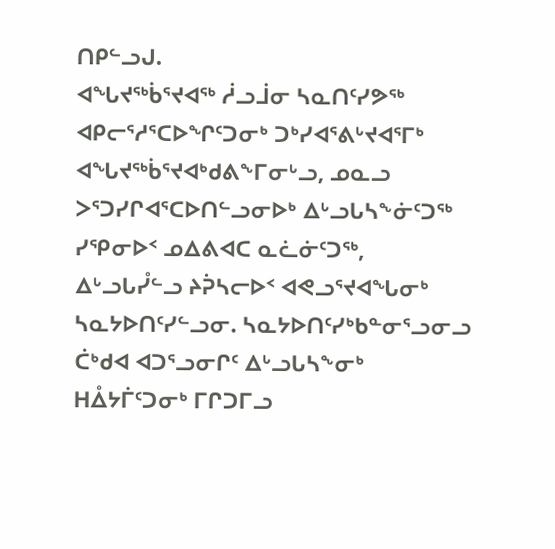ᑎᑭᓪᓗᒍ.
ᐊᖓᔪᖅᑳᕐᔪᐊᖅ ᓲᓗᒨᓂ ᓴᓇᑎᑦᓯᕗᖅ ᐊᑭᓕᕐᓱᕐᑕᐅᖏᑦᑐᓂᒃ ᑐᒃᓯᐊᕐᕕᒡᔪᐊᕐᒥᒃ ᐊᖓᔪᖅᑳᕐᔪᐊᒃᑯᕕᖕᒥᓂᒡᓗ, ᓄᓇᓗ ᐳᕐᑐᓯᒋᐊᕐᑕᐅᑎᓪᓗᓂᐅᒃ ᐃᒡᓗᒐᓴᖕᓃᑦᑐᖅ ᓯᕿᓂᐅᑉ ᓄᐃᕕᐊᑕ ᓇᓛᓃᑦᑐᖅ, ᐃᒡᓗᒐᓮᓪᓗ ᔨᕉᓴᓕᐅᑉ ᐊᕙᓗᕐᔪᐊᖓᓂᒃ ᓴᓇᔭᐅᑎᑦᓯᓪᓗᓂ. ᓴᓇᔭᐅᑎᑦᓯᒃᑲᓐᓂᕐᓗᓂᓗ ᑖᒃᑯᐊ ᐊᑐᕐᓗᓂᒋᑦ ᐃᒡᓗᒐᓴᖕᓂᒃ ᕼᐂᔭᒦᑦᑐᓂᒃ ᒥᒋᑐᒥᓗ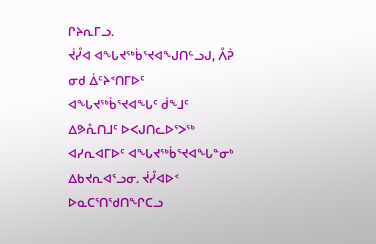ᒋᔨᕆᒥᓗ.
ᔫᓮᐊ ᐊᖓᔪᖅᑳᕐᔪᐊᖑᑎᓪᓗᒍ, ᐰᕉ ᓂᑯ ᐄᑦᔨᑉᑎᒥᐅᑦ ᐊᖓᔪᖅᑳᕐᔪᐊᖓᑦ ᑰᖕᒧᑦ ᐃᕗᕅᑎᒧᑦ ᐅᐸᒍᑎᓚᐅᕐᐳᖅ ᐊᓯᕆᐊᒥᐅᑦ ᐊᖓᔪᖅᑳᕐᔪᐊᖓᓐᓂᒃ ᐃᑲᔪᕆᐊᕐᓗᓂ. ᔫᓮᐊᐅᑉ ᐅᓇᑕᕐᑎᖁᑎᖏᑕᓗ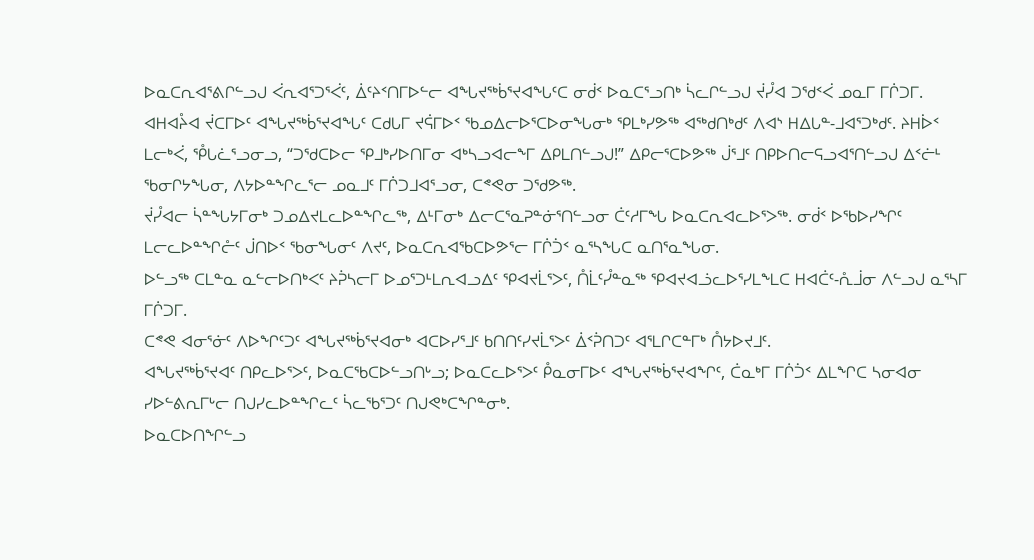ᐅᓇᑕᕆᐊᕐᕕᒋᓪᓗᒍ ᐹᕆᐊᕐᑐᕐᐹᑦ, ᐄᑦᔨᑉᑎᒥᐅᓪᓕ ᐊᖓᔪᖅᑳᕐᔪᐊᖓᑦᑕ ᓂᑰᑉ ᐅᓇᑕᕐᓗᑎᒃ ᓵᓚᒋᓪᓗᒍ ᔫᓮᐊ ᑐᖁᑉᐹ ᓄᓇᒥ ᒥᒌᑐᒥ.
ᐊᕼᐊᔧᐊ ᔫᑕᒥᐅᑦ ᐊᖓᔪᖅᑳᕐᔪᐊᖓᑦ ᑕᑯᒐᒥ ᔪᕌᒥᐅᑉ ᖃᓄᐃᓕᐅᕐᑕᐅᓂᖓᓂᒃ ᕿᒪᒃᓯᕗᖅ ᐊᖅᑯᑎᒃᑯᑦ ᐱᐊᔅ ᕼᐃᒐᓐ-ᒧᐊᕐᑐᒃᑯᑦ. ᔨᕼᐆᑉ ᒪᓕᒃᐹ, ᕾᒐᓛᕐᓗᓂᓗ, “ᑐᖁᑕᐅᓕ ᕿᒧᒃᓯᐅᑎᒥᓂ ᐊᒃᓴᓗᐊᓕᖕᒥ ᐃᑭᒪᑎᓪᓗᒍ!” ᐃᑭᓕᕐᑕᐅᕗᖅ ᒎᕐᒧᑦ ᑎᑭᐅᑎᓕᕋᓗᐊᕐᑎᓪᓗᒍ ᐃᑉᓖᒻ ᖃᓂᒋᔭᖓᓂ, ᐱᔭᐅᓐᖏᓚᕐᓕ ᓄᓇᒧᑦ ᒥᒌᑐᒧᐊᕐᓗᓂ, ᑕᕝᕙᓂ ᑐᖁᕗᖅ.
ᔫᓮᐊᓕ ᓵᓐᖓᔭᒥᓂᒃ ᑐᓄᐃᔪᒪᓚᐅᓐᖏᓚᖅ, ᐃᒻᒥᓂᒃ ᐃᓕᑕᕐᓇᕈᓐᓃᕐᑎᓪᓗᓂ ᑖᑦᓱᒥᖓ ᐅᓇᑕᕆᐊᓚᐅᕐᐳᖅ. ᓂᑰᑉ ᐅᖃᐅᓯᖏᑦ ᒪᓕᓚᐅᓐᖏᓔᑦ ᒎᑎᐅᑉ ᖃᓂᖓᓂᑦ ᐱᔪᑦ, ᐅᓇᑕᕆᐊᖃᑕᐅᕗᕐᓕ ᒥᒌᑑᑉ ᓇᕐᓴᖓᑕ ᓇᑎᕐᓇᖓᓂ.
ᐅᓪᓗᖅ ᑕᒪᓐᓇ ᓇᓪᓕᐅᑎᒃᐸᑦ ᔨᕉᓴᓕᒥ ᐅᓄᕐᑐᒻᒪᕆᐊᓗᐃᑦ ᕿᐊᔪᒫᕐᐳᑦ, ᑍᒫᑦᓮᓐᓇᖅ ᕿᐊᔪᐊᓘᓚᐅᕐᓯᒪᖕᒪᑕ ᕼᐊᑖᑦ-ᕅᒨᓂ ᐱᓪᓗᒍ ᓇᕐᓴᒥ ᒥᒌᑐᒥ.
ᑕᕝᕙ ᐊᓂᕐᓃᑦ ᐱᐅᖏᑦᑐᑦ ᐊᖓᔪᖅᑳᕐᔪᐊᓂᒃ ᐊᑕᐅᓯᕐᒧᑦ ᑲᑎᑎᑦᓯᔪᒫᕐᐳᑦ ᐄᑉᕉᑎᑐᑦ ᐊᕐᒪᒋᑕᓐᒥᒃ ᑍᔭᐅᔪᒧᑦ.
ᐊᖓᔪᖅᑳᕐᔪᐊᑦ ᑎᑭᓚᐅᕐᐳᑦ, ᐅᓇᑕᖃᑕᐅᓪᓗᑎᒡᓗ; ᐅᓇᑕᓚᐅᕐᐳᑦ ᑬᓇᓂᒥᐅᑦ ᐊᖓᔪᖅᑳᕐᔪᐊᖏᑦ, ᑖᓇᒃᒥ ᒥᒌᑑᑉ ᐃᒪᖏᑕ ᓴᓂᐊᓂ ᓯᐅᓪᕕᕆᒥᒡᓕ ᑎᒍᓯᓚᐅᓐᖏᓚᑦ ᓵᓚᖃᕐᑐᑦ ᑎᒍᕙᒃᑕᖏᓐᓂᒃ.
ᐅᓇᑕᐅᑎᖏᓪᓗ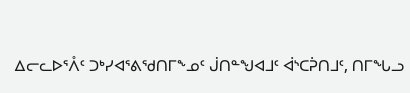ᐃᓕᓚᐅᕐᐰᑦ ᑐᒃᓯᐊᕐᕕᖁᑎᒥᖕᓄᑦ ᒎᑎᓐᖑᐊᒧᑦ ᐋᔅᑕᕉᑎᒧᑦ, ᑎᒥᖓᓗ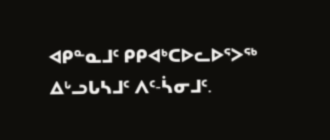ᐊᑭᓐᓇᒧᑦ ᑭᑭᐊᒃᑕᐅᓚᐅᕐᐳᖅ ᐃᒡᓗᒐᓴᒧᑦ ᐱᑦ-ᓵᓂᒧᑦ.